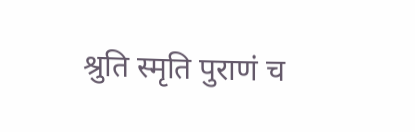श्रुति स्मृति पुराणं च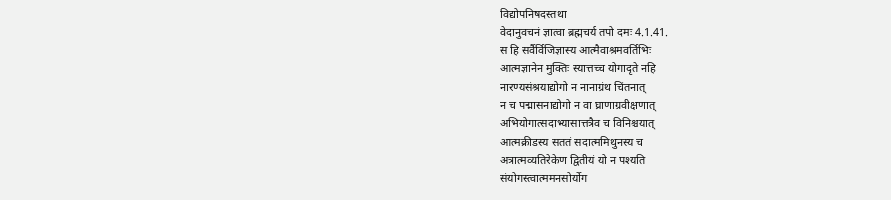विद्योपनिषदस्तथा
वेदानुवचनं ज्ञात्वा ब्रह्मचर्य तपो दमः 4.1.41.
स हि सर्वैर्विजिज्ञास्य आत्मैवाश्रमवर्तिभिः
आत्मज्ञानेन मुक्तिः स्यात्तच्च योगादृते नहि
नारण्यसंश्रयाद्योगो न नानाग्रंथ चिंतनात्
न च पद्मासनाद्योगो न वा घ्राणाग्रवीक्षणात्
अभियोगात्सदाभ्यासात्तत्रैव च विनिश्चयात्
आत्मक्रीडस्य सततं सदात्ममिथुनस्य च
अत्रात्मव्यतिरेकेण द्वितीयं यो न पश्यति
संयोगस्त्वात्ममनसोर्योग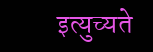इत्युच्यते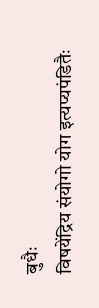बुधैः
विषयेंद्रिय संयोगो योग इत्यप्यपंडितैः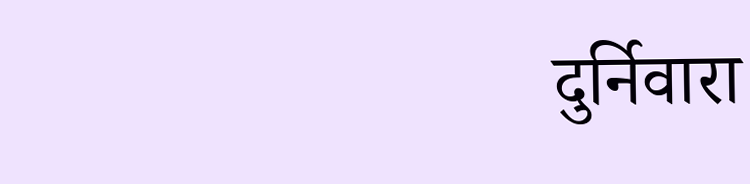दुर्निवारा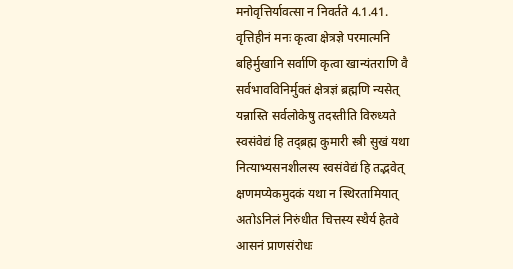मनोवृत्तिर्यावत्सा न निवर्तते 4.1.41.
वृत्तिहीनं मनः कृत्वा क्षेत्रज्ञे परमात्मनि
बहिर्मुखानि सर्वाणि कृत्वा खान्यंतराणि वै
सर्वभावविनिर्मुक्तं क्षेत्रज्ञं ब्रह्मणि न्यसेत्
यन्नास्ति सर्वलोकेषु तदस्तीति विरुध्यते
स्वसंवेद्यं हि तद्ब्रह्म कुमारी स्त्री सुखं यथा
नित्याभ्यसनशीलस्य स्वसंवेद्यं हि तद्भवेत्
क्षणमप्येकमुदकं यथा न स्थिरतामियात्
अतोऽनिलं निरुंधीत चित्तस्य स्थैर्य हेतवे
आसनं प्राणसंरोधः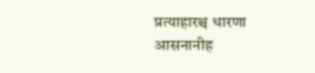प्रत्याहारश्च धारणा
आसनानीह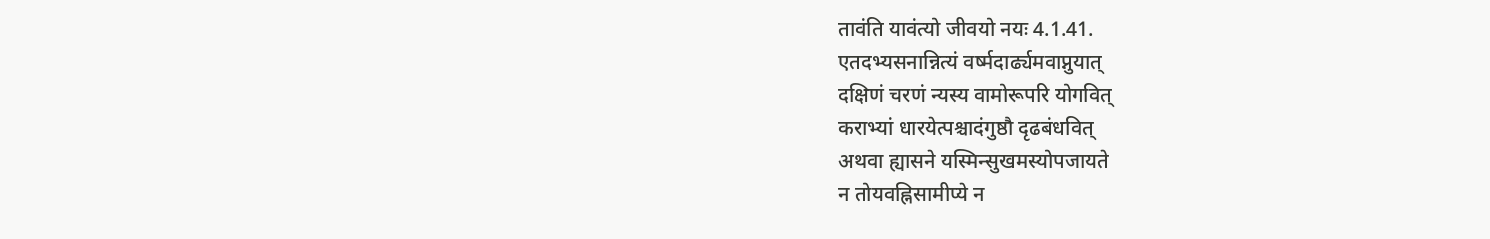तावंति यावंत्यो जीवयो नयः 4.1.41.
एतदभ्यसनान्नित्यं वर्ष्मदार्ढ्यमवाप्नुयात्
दक्षिणं चरणं न्यस्य वामोरूपरि योगवित्
कराभ्यां धारयेत्पश्चादंगुष्ठौ दृढबंधवित्
अथवा ह्यासने यस्मिन्सुखमस्योपजायते
न तोयवह्निसामीप्ये न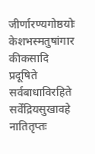जीर्णारण्यगोष्ठयोः
केशभस्मतुषांगार कीकसादि प्रदूषिते
सर्वबाधाविरहिते सर्वेंद्रियसुखावहे
नातितृप्तः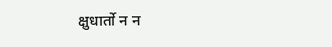क्षुधार्तो न न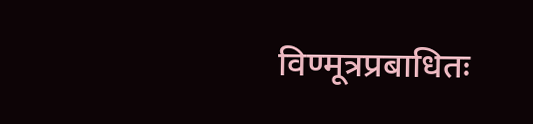विण्मूत्रप्रबाधितः